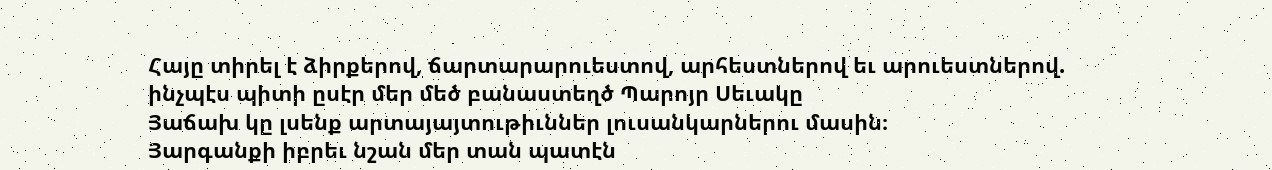Հայը տիրել է ձիրքերով, ճարտարարուեստով, արհեստներով եւ արուեստներով.
ինչպէս պիտի ըսէր մեր մեծ բանաստեղծ Պարոյր Սեւակը
Յաճախ կը լսենք արտայայտութիւններ լուսանկարներու մասին։
Յարգանքի իբրեւ նշան մեր տան պատէն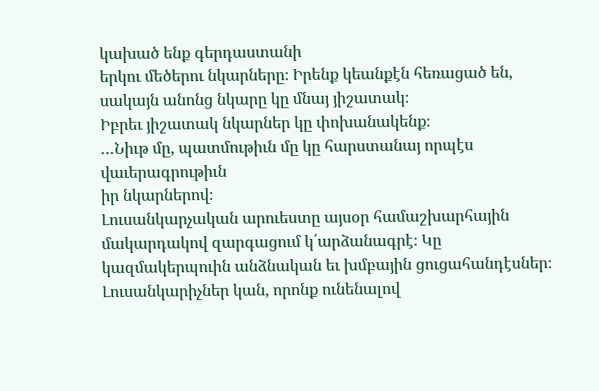կախած ենք գերդաստանի
երկու մեծերու նկարները։ Իրենք կեանքէն հեռացած են, սակայն անոնց նկարը կը մնայ յիշատակ։
Իբրեւ յիշատակ նկարներ կը փոխանակենք։
…Նիւթ մը, պատմութիւն մը կը հարստանայ որպէս վաւերագրութիւն
իր նկարներով։
Լուսանկարչական արուեստը այսօր համաշխարհային մակարդակով զարգացում կ՛արձանագրէ։ Կը կազմակերպուին անձնական եւ խմբային ցուցահանդէսներ։ Լուսանկարիչներ կան, որոնք ունենալով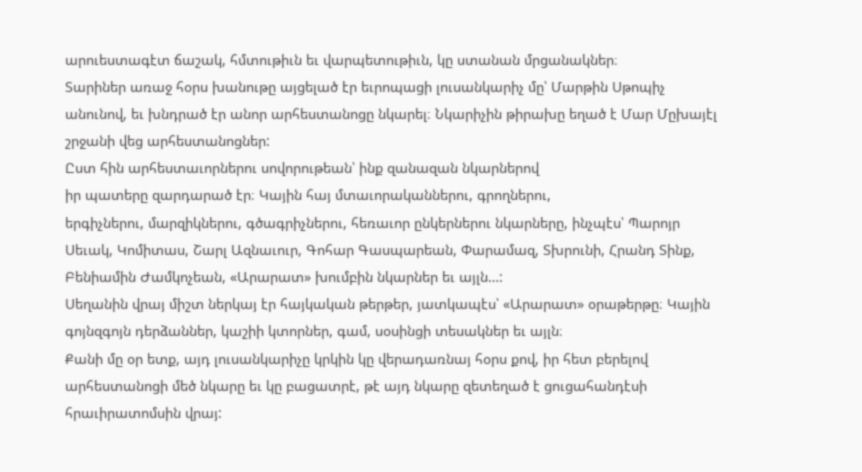արուեստագէտ ճաշակ, հմտութիւն եւ վարպետութիւն, կը ստանան մրցանակներ։
Տարիներ առաջ հօրս խանութը այցելած էր եւրոպացի լուսանկարիչ մը՝ Մարթին Սթոպիչ անունով, եւ խնդրած էր անոր արհեստանոցը նկարել։ Նկարիչին թիրախը եղած է Մար Մըխայէլ շրջանի վեց արհեստանոցներ:
Ըստ հին արհեստաւորներու սովորութեան՝ ինք զանազան նկարներով
իր պատերը զարդարած էր։ Կային հայ մտաւորականներու, գրողներու,
երգիչներու, մարզիկներու, գծագրիչներու, հեռաւոր ընկերներու նկարները, ինչպէս՝ Պարոյր Սեւակ, Կոմիտաս, Շարլ Ազնաւուր, Գոհար Գասպարեան, Փարամազ, Տխրունի, Հրանդ Տինք, Բենիամին Ժամկոչեան, «Արարատ» խումբին նկարներ եւ այլն…:
Սեղանին վրայ միշտ ներկայ էր հայկական թերթեր, յատկապէս՝ «Արարատ» օրաթերթը։ Կային գոյնզգոյն դերձաններ, կաշիի կտորներ, գամ, սօսինցի տեսակներ եւ այլն։
Քանի մը օր ետք, այդ լուսանկարիչը կրկին կը վերադառնայ հօրս քով, իր հետ բերելով արհեստանոցի մեծ նկարը եւ կը բացատրէ, թէ այդ նկարը զետեղած է ցուցահանդէսի հրաւիրատոմսին վրայ: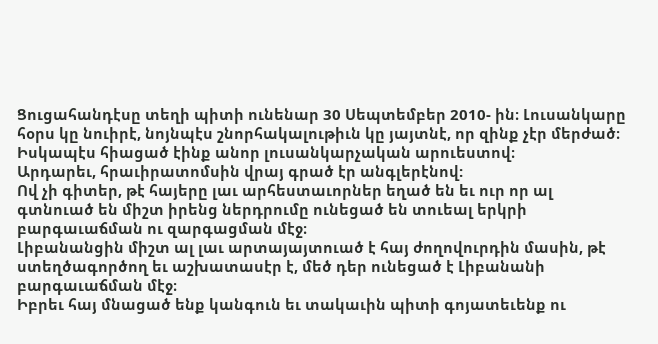Ցուցահանդէսը տեղի պիտի ունենար 30 Սեպտեմբեր 2010- ին։ Լուսանկարը հօրս կը նուիրէ, նոյնպէս շնորհակալութիւն կը յայտնէ, որ զինք չէր մերժած։
Իսկապէս հիացած էինք անոր լուսանկարչական արուեստով։
Արդարեւ, հրաւիրատոմսին վրայ գրած էր անգլերէնով:
Ով չի գիտեր, թէ հայերը լաւ արհեստաւորներ եղած են եւ ուր որ ալ գտնուած են միշտ իրենց ներդրումը ունեցած են տուեալ երկրի բարգաւաճման ու զարգացման մէջ։
Լիբանանցին միշտ ալ լաւ արտայայտուած է հայ ժողովուրդին մասին, թէ ստեղծագործող եւ աշխատասէր է, մեծ դեր ունեցած է Լիբանանի բարգաւաճման մէջ։
Իբրեւ հայ մնացած ենք կանգուն եւ տակաւին պիտի գոյատեւենք ու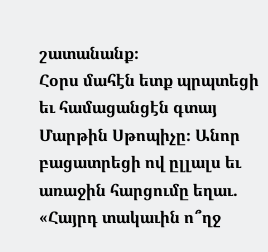շատանանք։
Հօրս մահէն ետք պրպտեցի եւ համացանցէն գտայ Մարթին Սթոպիչը։ Անոր բացատրեցի ով ըլլալս եւ առաջին հարցումը եղաւ. «Հայրդ տակաւին ո՞ղջ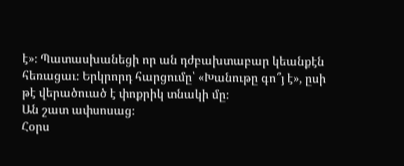է»։ Պատասխանեցի որ ան դժբախտաբար կեանքէն հեռացաւ։ Երկրորդ հարցումը՝ «Խանութը գո՞յ է», ըսի թէ վերածուած է փոքրիկ տնակի մը։
Ան շատ ափսոսաց։
Հօրս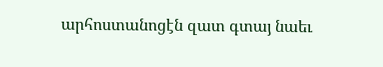արհոստանոցէն զատ գտայ նաեւ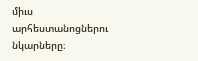միւս արհեստանոցներու նկարները։